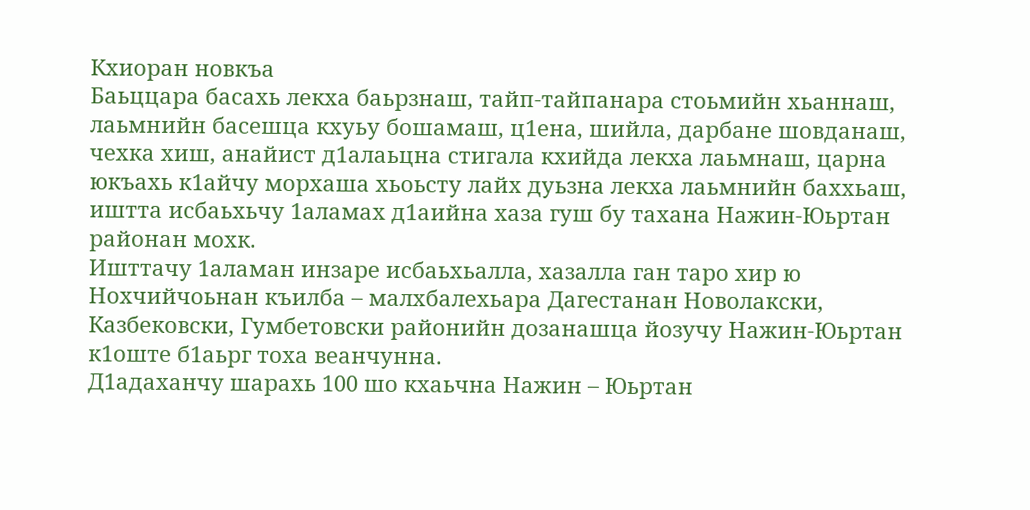Кхиоран новкъа
Баьццара басахь лекха баьрзнаш, тайп-тайпанара стоьмийн хьаннаш, лаьмнийн басешца кхуьу бошамаш, ц1ена, шийла, дарбане шовданаш, чехка хиш, анайист д1алаьцна стигала кхийда лекха лаьмнаш, царна юкъахь к1айчу морхаша хьоьсту лайх дуьзна лекха лаьмнийн баххьаш, иштта исбаьхьчу 1аламах д1аийна хаза гуш бу тахана Нажин-Юьртан районан мохк.
Ишттачу 1аламан инзаре исбаьхьалла, хазалла ган таро хир ю Нохчийчоьнан къилба – малхбалехьара Дагестанан Новолакски, Казбековски, Гумбетовски районийн дозанашца йозучу Нажин-Юьртан к1оште б1аьрг тоха веанчунна.
Д1адаханчу шарахь 100 шо кхаьчна Нажин – Юьртан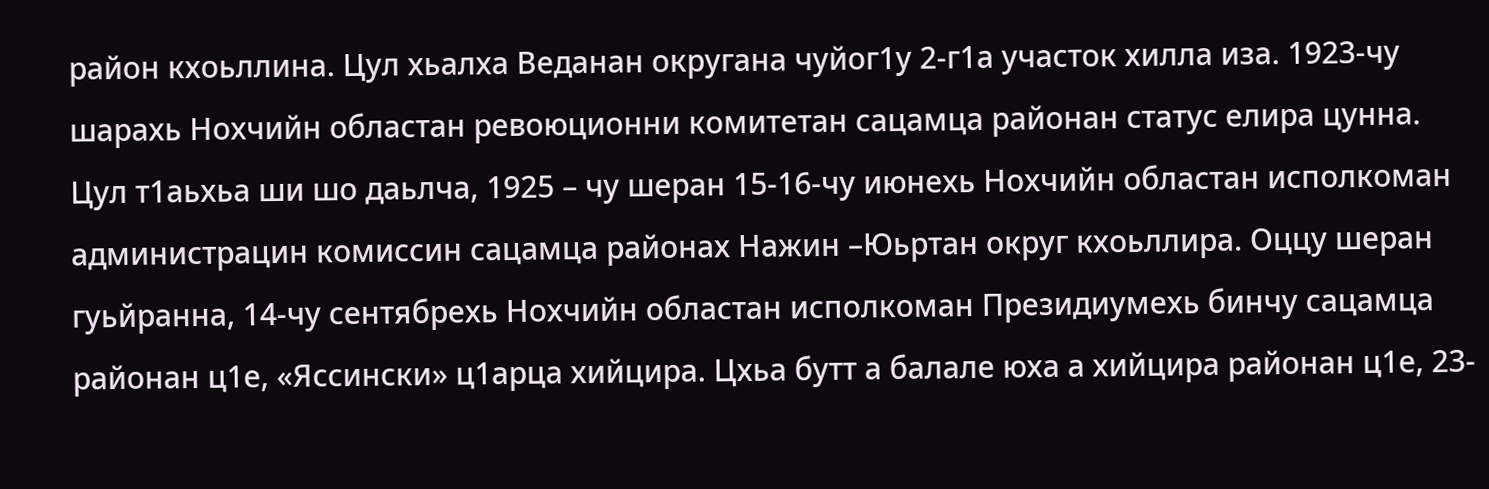район кхоьллина. Цул хьалха Веданан округана чуйог1у 2-г1а участок хилла иза. 1923-чу шарахь Нохчийн областан ревоюционни комитетан сацамца районан статус елира цунна.
Цул т1аьхьа ши шо даьлча, 1925 – чу шеран 15-16-чу июнехь Нохчийн областан исполкоман администрацин комиссин сацамца районах Нажин –Юьртан округ кхоьллира. Оццу шеран гуьйранна, 14-чу сентябрехь Нохчийн областан исполкоман Президиумехь бинчу сацамца районан ц1е, «Яссински» ц1арца хийцира. Цхьа бутт а балале юха а хийцира районан ц1е, 23-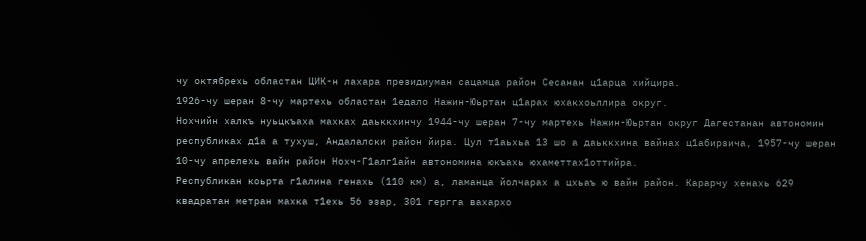чу октябрехь областан ЦИК-н лахара президиуман сацамца район Сесанан ц1арца хийцира.
1926-чу шеран 8-чу мартехь областан 1едало Нажин-Юьртан ц1арах юхакхоьллира округ.
Нохчийн халкъ нуьцкъаха махках даьккхинчу 1944-чу шеран 7-чу мартехь Нажин-Юьртан округ Дагестанан автономин республиках д1а а тухуш, Андалалски район йира. Цул т1аьхьа 13 шо а даьккхина вайнах ц1абирзича, 1957-чу шеран 10-чу апрелехь вайн район Нохч-Г1алг1айн автономина юкъахь юхаметтах1оттийра.
Республикан коьрта г1алина генахь (110 км) а, ламанца йолчарах а цхьаъ ю вайн район. Карарчу хенахь 629 квадратан метран махка т1ехь 56 эзар, 301 гергга вахархо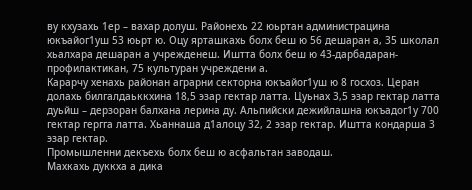ву кхузахь 1ер – вахар долуш. Районехь 22 юьртан администрацина юкъайог1уш 53 юьрт ю. Оцу ярташкахь болх беш ю 56 дешаран а, 35 школал хьалхара дешаран а учрежденеш. Иштта болх беш ю 43-дарбадаран-профилактикан, 75 культуран учреждени а.
Карарчу хенахь районан аграрни секторна юкъайог1уш ю 8 госхоз. Церан долахь билгалдаьккхина 18,5 эзар гектар латта. Цуьнах 3,5 эзар гектар латта дуьйш – дерзоран балхана лерина ду. Альпийски дежийлашна юкъадог1у 700 гектар гергга латта. Хьаннаша д1алоцу 32, 2 эзар гектар. Иштта кондарша 3 эзар гектар.
Промышленни декъехь болх беш ю асфальтан заводаш.
Махкахь дуккха а дика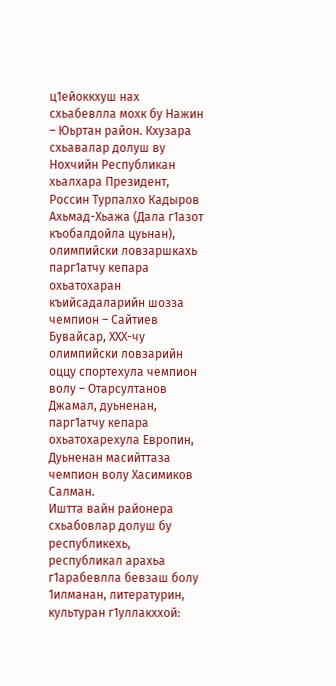ц1ейоккхуш нах схьабевлла мохк бу Нажин – Юьртан район. Кхузара схьавалар долуш ву Нохчийн Республикан хьалхара Президент, Россин Турпалхо Кадыров Ахьмад-Хьажа (Дала г1азот къобалдойла цуьнан), олимпийски ловзаршкахь парг1атчу кепара охьатохаран къийсадаларийн шозза чемпион – Сайтиев Бувайсар, ХХХ-чу олимпийски ловзарийн оццу спортехула чемпион волу – Отарсултанов Джамал, дуьненан, парг1атчу кепара охьатохарехула Европин, Дуьненан масийттаза чемпион волу Хасимиков Салман.
Иштта вайн районера схьабовлар долуш бу республикехь, республикал арахьа г1арабевлла бевзаш болу 1илманан, литературин, культуран г1уллакххой: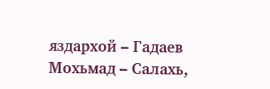яздархой – Гадаев Мохьмад – Салахь,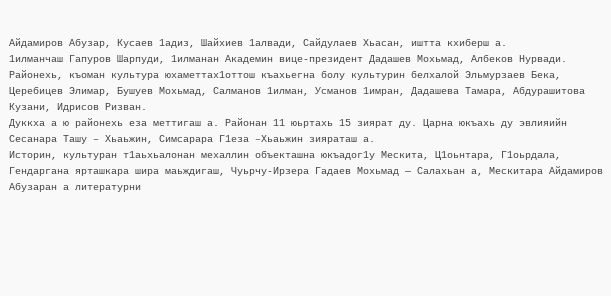Айдамиров Абузар, Кусаев 1адиз, Шайхиев 1алвади, Сайдулаев Хьасан, иштта кхиберш а.
1илманчаш Гапуров Шарпуди, 1илманан Академин вице-президент Дадашев Мохьмад, Албеков Нурвади.
Районехь, къоман культура юхаметтах1оттош къахьегна болу культурин белхалой Эльмурзаев Бека, Церебицев Элимар, Бушуев Мохьмад, Салманов 1илман, Усманов 1имран, Дадашева Тамара, Абдурашитова Кузани, Идрисов Ризван.
Дуккха а ю районехь еза меттигаш а. Районан 11 юьртахь 15 зиярат ду. Царна юкъахь ду эвлияийн Сесанара Ташу – Хьаьжин, Симсарара Г1еза –Хьаьжин зияраташ а.
Историн, культуран т1аьхьалонан мехаллин объекташна юкъадог1у Мескита, Ц1оьнтара, Г1оьрдала, Гендаргана ярташкара шира маьждигаш, Чуьрчу-Ирзера Гадаев Мохьмад — Салахьан а, Мескитара Айдамиров Абузаран а литературни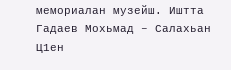мемориалан музейш. Иштта Гадаев Мохьмад – Салахьан Ц1ен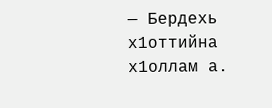— Бердехь х1оттийна х1оллам а.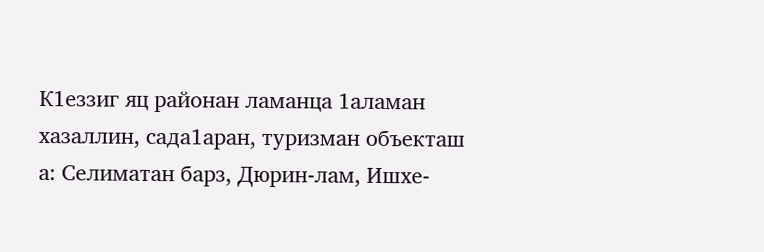К1еззиг яц районан ламанца 1аламан хазаллин, сада1аран, туризман объекташ а: Селиматан барз, Дюрин-лам, Ишхе-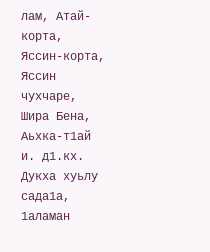лам, Атай-корта, Яссин-корта, Яссин чухчаре, Шира Бена, Аьхка-т1ай и. д1.кх. Дукха хуьлу сада1а, 1аламан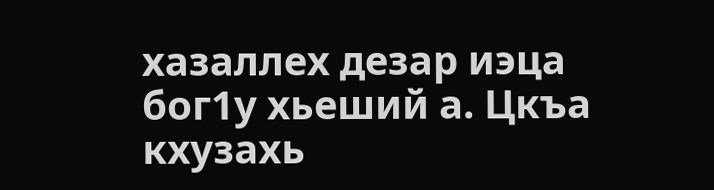хазаллех дезар иэца бог1у хьеший а. Цкъа кхузахь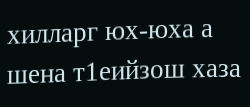хилларг юх-юха а шена т1еийзош хаза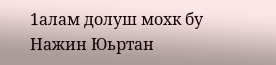1алам долуш мохк бу Нажин Юьртан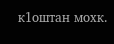к1оштан мохк.